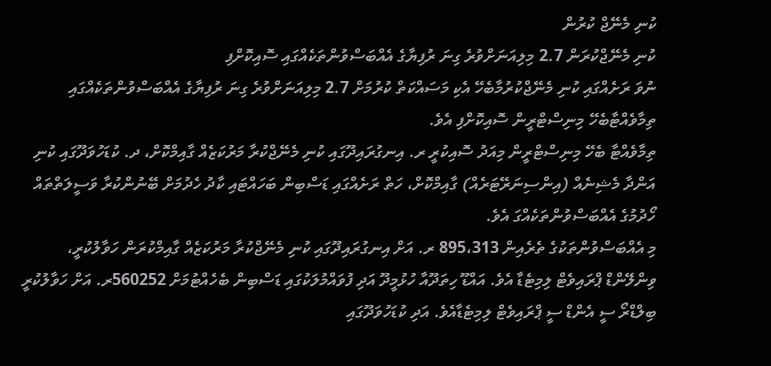ކުނި މެނޭޖް ކުރުން
ކުނި މެނޭޖްކުރަން 2.7 މިލިއަނަށްވުރެ ގިނަ ރުފިޔާގެ އެއްބަސްވުންތަކެއްގައި ސޮއިކޮށްފި
ނުވަ ރަށެއްގައި ކުނި މެނޭޖްކުރުމާބެހޭ އެކި މަސައްކަތް ކުރުމަށް 2.7 މިލިއަނަށްވުރެ ގިނަ ރުފިޔާގެ އެއްބަސްވުންތަކެއްގައި ތިމާވެއްޓާބެހޭ މިނިސްޓްރީން ސޮއިކޮށްފި އެވެ.
ތިމާވެއްޓާ ބެހޭ މިނިސްޓްރީން މިއަދު ސޮއިކުރީ ރ. އިނގުރައިދޫގައި ކުނި މެނޭޖްކުރާ މަރުކަޒެއް ގާއިމްކޮށް، ދ. ކުޑަހުވަދޫގައި ކުނި އަންދާ މެޝިނެއް (އިންސިނަރޭޓަރެއް) ގާއިމްކޮށް، ހަތް ރަށެއްގައި ޑަސްބިން ބަހައްޓައި ކާދު ހެދުމަށް ބޭނުންކުރާ ވަސީލަތްތައް ހޯދުމުގެ އެއްބަސްވުންތަކެއްގަ އެވެ.
މި އެއްބަސްވުންތަކުގެ ތެރެއިން 895،313 ރ. އަށް އިނގުރައިދޫގައި ކުނި މެނޭޖްކުރާ މަރުކަޒެއް ގާއިމްކުރަން ހަވާލުކުރީ، ވިންލޭންޑް ޕްރައިވެޓް ލިމިޓެޑާ އެވެ. އައްޑޫ ހިތަދޫއާ ހުޅުމީދޫ އަދި ފުވައްމުލަކުގައި ޑަސްބިން ބެހެއްޓުމަށް 560252ރ. އަށް ހަވާލުކުރީ ބިލްޑްރޯ ސީ އެންޑް ސީ ޕްރައިވެޓް ލިމިޓެޑާއެވެ. އަދި ކުޑަހުވަދޫގައި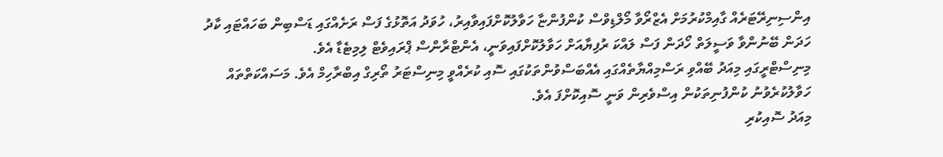އިންސިނިރޭޓަރެއް ގާއިމްކުރުމަށް އެޒްރޯވާ މޯލްޑިވްސް ކުންފުންޏާ ހަވާލުކޮށްފައިވާއިރު، ހުވަދު އަތޮޅުގެ ފަސް ރަށެއްގައި ޑަސްބިން ބަހައްޓައި ކާދު ހަދަން ބޭނުންވާ ވަސީލަތް ހޯދަން ފަސް ލައްކަ ރުފިޔާއަށް ހަވާލުކޮށްފައިވަނީ، އެންޓްރާންސް ޕްރައިވެޓް ލިމިޓެޑާ އެވެ.
މިނިސްޓްރީގައި މިއަދު ބޭއްވި ރަސްމިއްޔާތެއްގައި އެއްބަސްވުންތަކުގައި ސޮއި ކުރެއްވީ މިނިސްޓަރު ތޯރިގް އިބްރާހިމް އެވެ. މަސައްކަތްތައް ހަވާލުކުރެވުނު ކުންފުނިތަކުން އިސްވެރިން ވަނީ ސޮއިކޮށްފަ އެވެ.
މިއަދު ސޮއިކުރި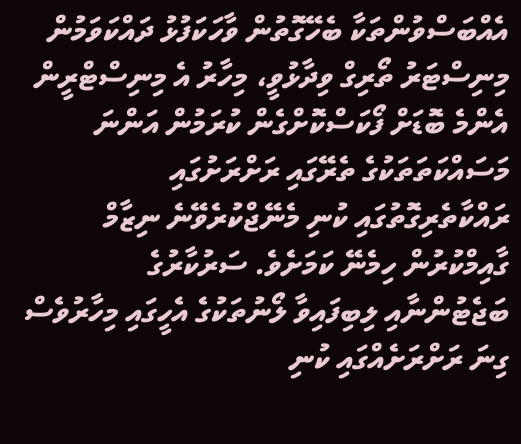އެއްބަސްވުންތަކާ ބެހޭގޮތުން ވާހަކަފުޅު ދައްކަވަމުން މިނިސްޓަރު ތޯރިގް ވިދާޅުވީ، މިހާރު އެ މިނިސްޓްރީން އެންމެ ބޮޑަށް ފޯކަސްކޮށްގެން ކުރަމުން އަންނަ މަސައްކަތަތަކުގެ ތެރޭގައި ރަށްރަށުގައި ރައްކާތެރިގޮތުގައި ކުނި މެނޭޖްކުރެވޭނެ ނިޒާމް ގާއިމްކުރުން ހިމެނޭ ކަމަށެވެ. ސަރުކާރުގެ ބަޖެޓުންނާއި ލިބިފައިވާ ލޯނުތަކުގެ އެހީގައި މިހާރުވެސް ގިނަ ރަށްރަށެއްގައި ކުނި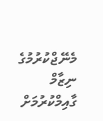މެނޭޖްކުރުމުގެ ނިޒާމް ގާއިމްކުރުމަށް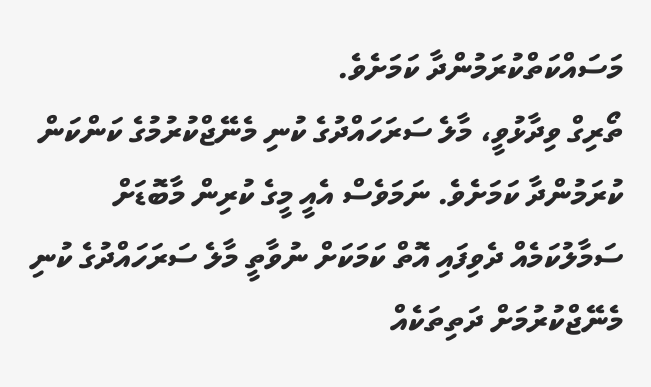މަސައްކަތްކުރަމުންދާ ކަމަށެވެ.
ތޯރިގް ވިދާޅުވީ، މާލެ ސަރަހައްދުގެ ކުނި މެނޭޖްކުރުމުގެ ކަންކަން ކުރަމުންދާ ކަމަށެވެ. ނަމަވެސް އެއީ މީގެ ކުރިން މާބޮޑަށް ސަމާލުކަމެއް ދެވިފައި އޮތް ކަމަކަށް ނުވާތީ މާލެ ސަރަހައްދުގެ ކުނި މެނޭޖްކުރުމަށް ދަތިތަކެއް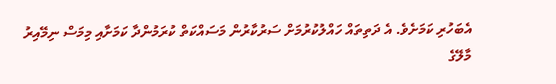އެބަހުރި ކަމަށެވެ. އެ ދަތިތައް ހައްލުކުރުމަށް ސަރުކާރުން މަސައްކަތް ކުރަމުންދާ ކަމަށާއި މިމަސް ނިމޭއިރު މާލޭގެ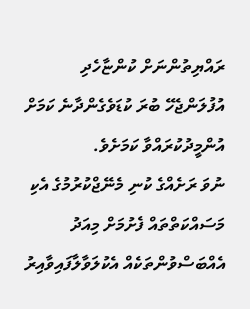ރައްޔިތުންނަށް ކުންޏާހެދި އުފުލަންޖެހޭ ބުރަ ކުޑަވެގެންދާނެ ކަމަށް އުންމީދުކުރައްވާ ކަމަށެވެ.
ނުވަ ރަށެއްގެ ކުނި މެނޭޖްކުރުމުގެ އެކި މަސައްކަތްތައް ފެށުމަށް މިއަދު އެއްބަސްވުންތަކެއް އެކުލަވާލާފައިވާއިރު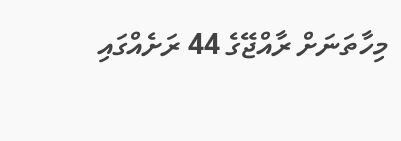މިހާތަނަށް ރާއްޖޭގެ 44 ރަށެއްގައި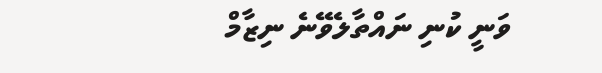ވަނީ ކުނި ނައްތާލެވޭނެ ނިޒާމް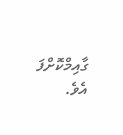ގާއިމްކޮށްފަ އެވެ.